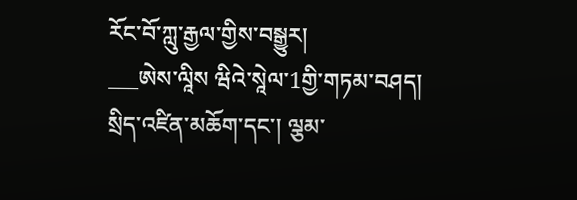རོང་བོ་ཀླུ་རྒྱལ་གྱིས་བསྒྱུར།
___ཨེས་ལཱིས ཝིའེ་སཱེལ་1གྱི་གཏམ་བཤད།
སྲིད་འཛིན་མཆོག་དང་། ལྕམ་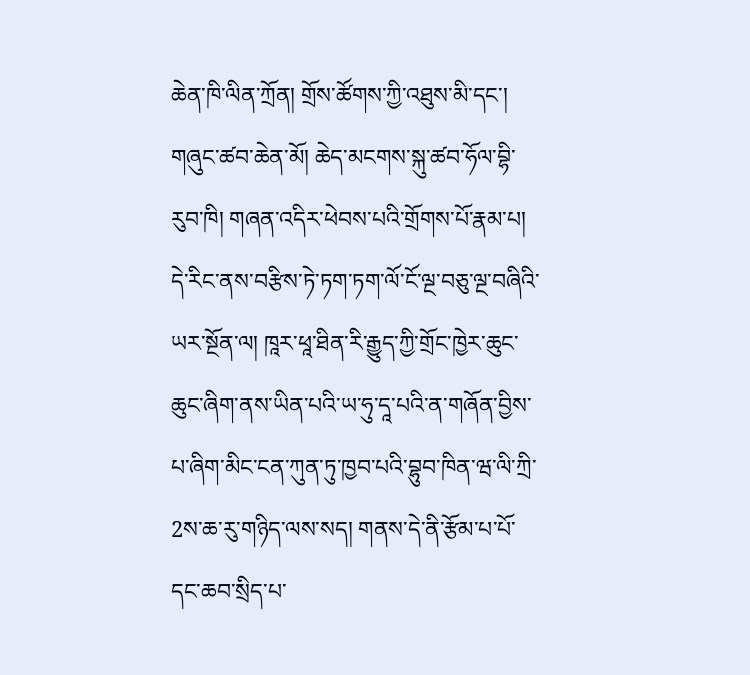ཆེན་ཁི་ལིན་ཀྲོན། གྲོས་ཚོགས་ཀྱི་འཐུས་མི་དང་། གཞུང་ཚབ་ཆེན་མོ། ཆེད་མངགས་སྐུ་ཚབ་ཧོལ་བྷི་རུབ་ཁི། གཞན་འདིར་ཕེབས་པའི་གྲོགས་པོ་རྣམ་པ། དེ་རིང་ནས་བརྩིས་ཏེ་ཏག་ཏག་ལོ་ངོ་ལྔ་བཅུ་ལྔ་བཞིའི་ཡར་སྔོན་ལ། ཁཱར་ཕཱ་ཐིན་རི་རྒྱུད་ཀྱི་གྲོང་ཁྱེར་ཆུང་ཆུང་ཞིག་ནས་ཡིན་པའི་ཡ་ཧུ་དཱ་པའི་ན་གཞོན་བྱིས་པ་ཞིག་མིང་ངན་ཀུན་ཏུ་ཁྱབ་པའི་བྷུབ་ཁིན་ཝ་ལི་ཀྲི་2ས་ཆ་རུ་གཉིད་ལས་སད། གནས་དེ་ནི་རྩོམ་པ་པོ་དང་ཆབ་སྲིད་པ་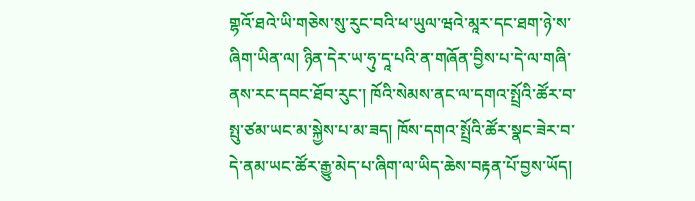གྷའོ་ཐའེ་ཡི་གཅེས་སུ་རུང་བའི་ཕ་ཡུལ་ཝའེ་མཱར་དང་ཐག་ཉེ་ས་ཞིག་ཡིན་ལ། ཉིན་དེར་ཡ་ཧུ་དཱ་པའི་ན་གཞོན་བྱིས་པ་དེ་ལ་གཞི་ནས་རང་དབང་ཐོབ་རུང་། ཁོའི་སེམས་ནང་ལ་དགའ་སྤྲོའི་ཚོར་བ་སྤུ་ཙམ་ཡང་མ་སྐྱེས་པ་མ་ཟད། ཁོས་དགའ་སྤྲོའི་ཚོར་སྣང་ཟེར་བ་དེ་ནམ་ཡང་ཚོར་རྒྱུ་མེད་པ་ཞིག་ལ་ཡིད་ཆེས་བརྟན་པོ་བྱས་ཡོད།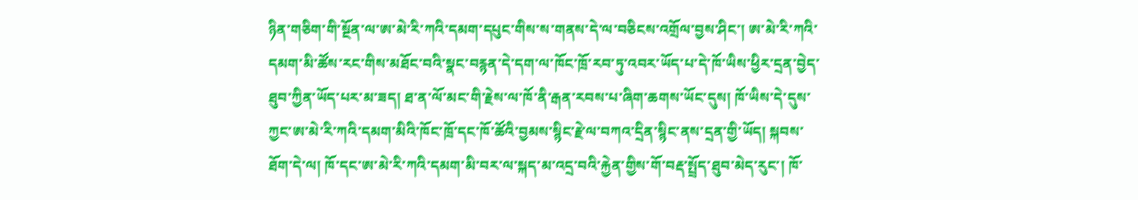ཉིན་གཅིག་གི་སྔོན་ལ་ཨ་མེ་རི་ཀའི་དམག་དཔུང་གིས་ས་གནས་དེ་ལ་བཅིངས་འགྲོལ་བྱས་ཤིང་། ཨ་མེ་རི་ཀའི་དམག་མི་ཚོས་རང་གིས་མཐོང་བའི་སྣང་བརྙན་དེ་དག་ལ་ཁོང་ཁྲོ་རབ་ཏུ་འབར་ཡོད་པ་དེ་ཁོ་ཡིས་ཕྱིར་དྲན་བྱེད་ཐུབ་ཀྱིན་ཡོད་པར་མ་ཟད། ཐ་ན་ལོ་མང་གི་རྗེས་ལ་ཁོ་ནི་རྒན་རབས་པ་ཞིག་ཆགས་ཡོང་དུས། ཁོ་ཡིས་དེ་དུས་ཀྱང་ཨ་མེ་རི་ཀའི་དམག་མིའི་ཁོང་ཁྲོ་དང་ཁོ་ཚོའི་བྱམས་སྙིང་རྗེ་ལ་བཀའ་དྲིན་སྙིང་ནས་དྲན་གྱི་ཡོད། སྐབས་ཐོག་དེ་ལ། ཁོ་དང་ཨ་མེ་རི་ཀའི་དམག་མི་བར་ལ་སྐད་མ་འདྲ་བའི་རྐྱེན་གྱིས་གོ་བརྡ་སྤྲོད་ཐུབ་མེད་རུང་། ཁོ་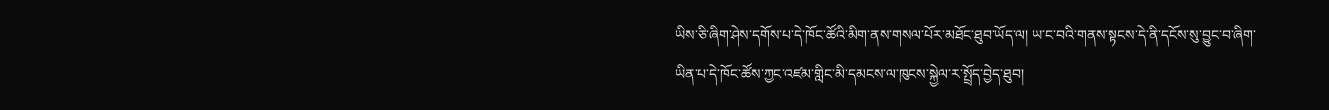ཡིས་ཅི་ཞིག་ཤེས་དགོས་པ་དེ་ཁོང་ཚོའི་མིག་ནས་གསལ་པོར་མཐོང་ཐུབ་ཡོད་ལ། ཡ་ང་བའི་གནས་སྟངས་དེ་ནི་དངོས་སུ་བྱུང་བ་ཞིག་ཡིན་པ་དེ་ཁོང་ཚོས་ཀྱང་འཛམ་གླིང་མི་དམངས་ལ་ཁུངས་སྐྱེལ་ར་སྤྲོད་བྱེད་ཐུབ།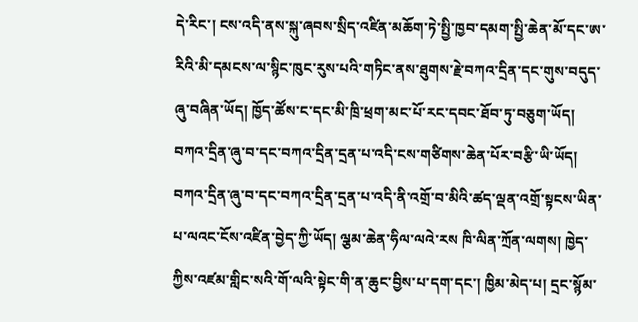དེ་རིང་། ངས་འདི་ནས་སྐུ་ཞབས་སྲིད་འཛིན་མཆོག་ཏེ་སྤྱི་ཁྱབ་དམག་སྤྱི་ཆེན་མོ་དང་ཨ་རིའི་མི་དམངས་ལ་སྙིང་ཁུང་རུས་པའི་གཏིང་ནས་ཐུགས་རྗེ་བཀའ་དྲིན་དང་གུས་བདུད་ཞུ་བཞིན་ཡོད། ཁྱོད་ཚོས་ང་དང་མི་ཁྲི་ཕྲག་མང་པོ་རང་དབང་ཐོབ་ཏུ་བཅུག་ཡོད།
བཀའ་དྲིན་ཞུ་བ་དང་བཀའ་དྲིན་དྲན་པ་འདི་ངས་གཙིགས་ཆེན་པོར་བརྩི་ཡི་ཡོད། བཀའ་དྲིན་ཞུ་བ་དང་བཀའ་དྲིན་དྲན་པ་འདི་ནི་འགྲོ་བ་མིའི་ཚད་ལྡན་འགྲོ་སྟངས་ཡིན་པ་ལའང་ངོས་འཛིན་བྱེད་ཀྱི་ཡོད། ལྕམ་ཆེན་ཧིལ་ལའེ་རས ཁི་ལིན་ཀྲོན་ལགས། ཁྱེད་ཀྱིས་འཛམ་གླིང་སའི་གོ་ལའི་སྟེང་གི་ན་ཆུང་བྱིས་པ་དག་དང་། ཁྱིམ་མེད་པ། དྲང་སྙོམ་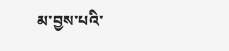མ་བྱས་པའི་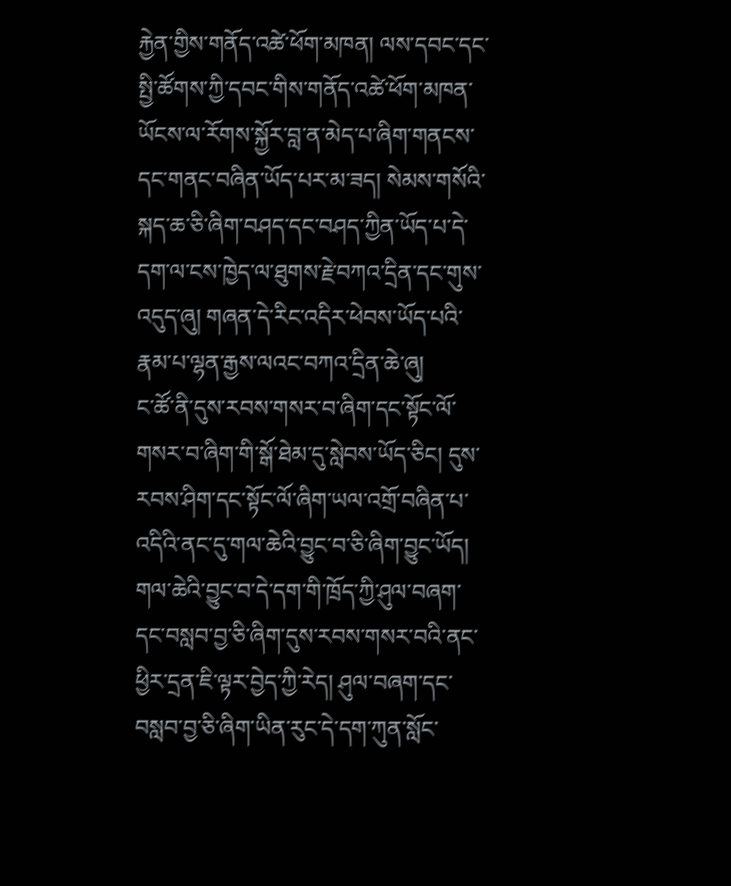རྐྱེན་གྱིས་གནོད་འཚེ་ཕོག་མཁན། ལས་དབང་དང་སྤྱི་ཚོགས་ཀྱི་དབང་གིས་གནོད་འཚེ་ཕོག་མཁན་ཡོངས་ལ་རོགས་སྐྱོར་བླ་ན་མེད་པ་ཞིག་གནངས་དང་གནང་བཞིན་ཡོད་པར་མ་ཟད། སེམས་གསོའི་སྐད་ཆ་ཅི་ཞིག་བཤད་དང་བཤད་ཀྱིན་ཡོད་པ་དེ་དག་ལ་ངས་ཁྱེད་ལ་ཐུགས་རྗེ་བཀའ་དྲིན་དང་གུས་འདུད་ཞུ། གཞན་དེ་རིང་འདིར་ཕེབས་ཡོད་པའི་རྣམ་པ་ལྷན་རྒྱས་ལའང་བཀའ་དྲིན་ཆེ་ཞུ།
ང་ཚོ་ནི་དུས་རབས་གསར་བ་ཞིག་དང་སྟོང་ལོ་གསར་བ་ཞིག་གི་སྒོ་ཐེམ་དུ་སླེབས་ཡོད་ཅིང། དུས་རབས་ཤིག་དང་སྟོང་ལོ་ཞིག་ཡལ་འགྲོ་བཞིན་པ་འདིའི་ནང་དུ་གལ་ཆེའི་བྱུང་བ་ཅི་ཞིག་བྱུང་ཡོད། གལ་ཆེའི་བྱུང་བ་དེ་དག་གི་ཁྲོད་ཀྱི་ཤུལ་བཞག་དང་བསླབ་བྱ་ཅི་ཞིག་དུས་རབས་གསར་བའི་ནང་ཕྱིར་དྲན་ཇི་ལྟར་བྱེད་ཀྱི་རེད། ཤུལ་བཞག་དང་བསླབ་བྱ་ཅི་ཞིག་ཡིན་རུང་དེ་དག་ཀུན་སློང་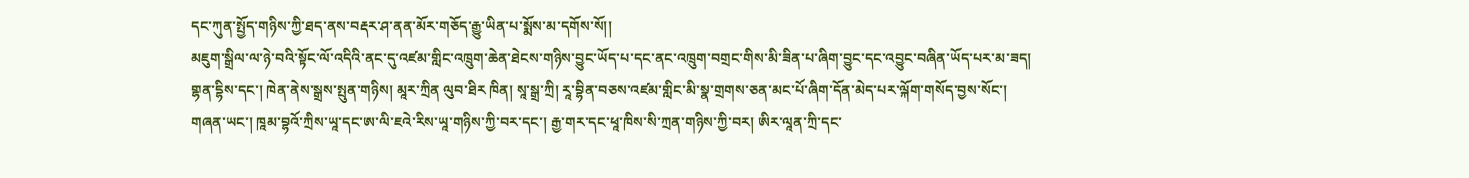དང་ཀུན་སྤྱོད་གཉིས་ཀྱི་ཐད་ནས་བརྡར་ཤ་ནན་མོར་གཅོད་རྒྱུ་ཡིན་པ་སྨོས་མ་དགོས་སོ།།
མཇུག་སྒྲིལ་ལ་ཉེ་བའི་སྟོང་ལོ་འདིའི་ནང་དུ་འཛམ་གླིང་འཁྲུག་ཆེན་ཐེངས་གཉིས་བྱུང་ཡོད་པ་དང་ནང་འཁྲུག་བགྲང་གིས་མི་ཟིན་པ་ཞིག་བྱུང་དང་འབྱུང་བཞིན་ཡོད་པར་མ་ཟད། གྷན་དྷིས་དང་། ཁེན་ནེས་སྒྲས་སྤུན་གཉིས། མཱར་ཀྲིན ལུབ་ཐིར ཁིན། སཱ་སྒྲ་ཀྲི། རཱ་བྷིན་བཅས་འཛམ་གླིང་མི་སྣ་གྲགས་ཅན་མང་པོ་ཞིག་དོན་མེད་པར་ལྐོག་གསོད་བྱས་སོང་། གཞན་ཡང་། ཁཱམ་བྷའོ་ཀྲིས་ཡཱ་དང་ཨ་ལི་ཇའེ་རིས་ཡཱ་གཉིས་ཀྱི་བར་དང་། རྒྱ་གར་དང་ཕཱ་ཁིས་སི་ཀྲན་གཉིས་ཀྱི་བར། ཨིར་ལཱན་ཀྲི་དང་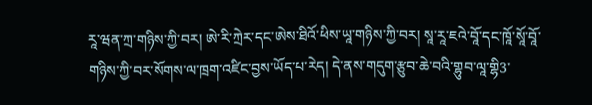རཱ་ཝན་ཀྲ་གཉིས་ཀྱི་བར། ཨེ་རི་ཀྲེར་དང་ཨེས་ཐིའོ་ཕིས་ཡཱ་གཉིས་ཀྱི་བར། སཱ་རཱ་ཇའེ་བཱོ་དང་ཁཱོ་སཱོ་བཱོ་གཉིས་ཀྱི་བར་སོགས་ལ་ཁྲག་འཛིང་བྱས་ཡོད་པ་རེད། དེ་ནས་གདུག་རྩུབ་ཆེ་བའི་གྷུབ་ལཱ་གྷི3་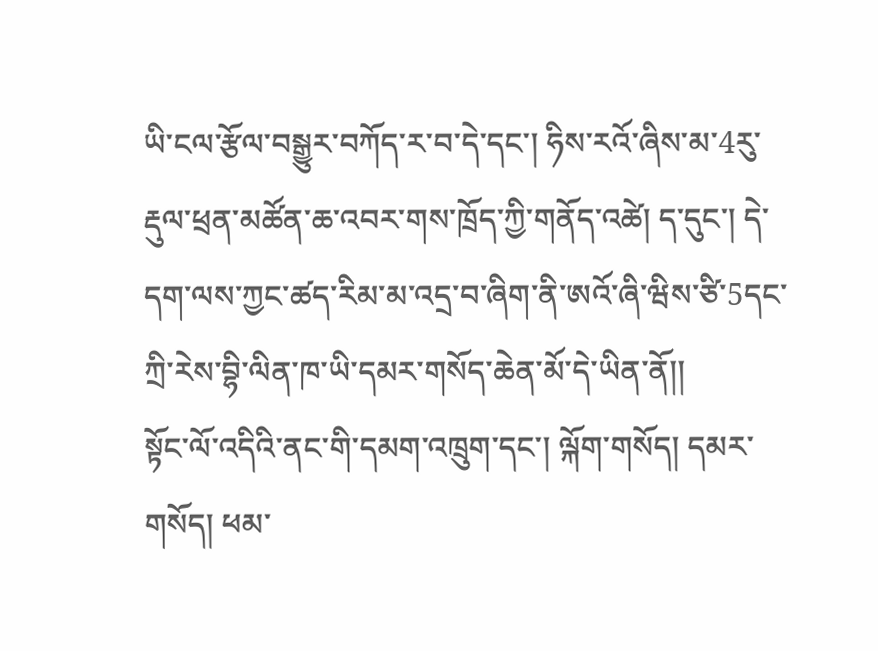ཡི་ངལ་རྩོལ་བསྒྱུར་བཀོད་ར་བ་དེ་དང་། ཧིས་རའོ་ཞིས་མ་4རུ་རྡུལ་ཕྲན་མཚོན་ཆ་འབར་གས་ཁྲོད་ཀྱི་གནོད་འཚེ། ད་དུང་། དེ་དག་ལས་ཀྱང་ཚད་རིམ་མ་འདྲ་བ་ཞིག་ནི་ཨའོ་ཞི་ཝིས་ཙི་5དང་ཀྲི་རེས་བྷི་ལིན་ཁ་ཡི་དམར་གསོད་ཆེན་མོ་དེ་ཡིན་ནོ།།
སྟོང་ལོ་འདིའི་ནང་གི་དམག་འཁྲུག་དང་། ལྐོག་གསོད། དམར་གསོད། ཕམ་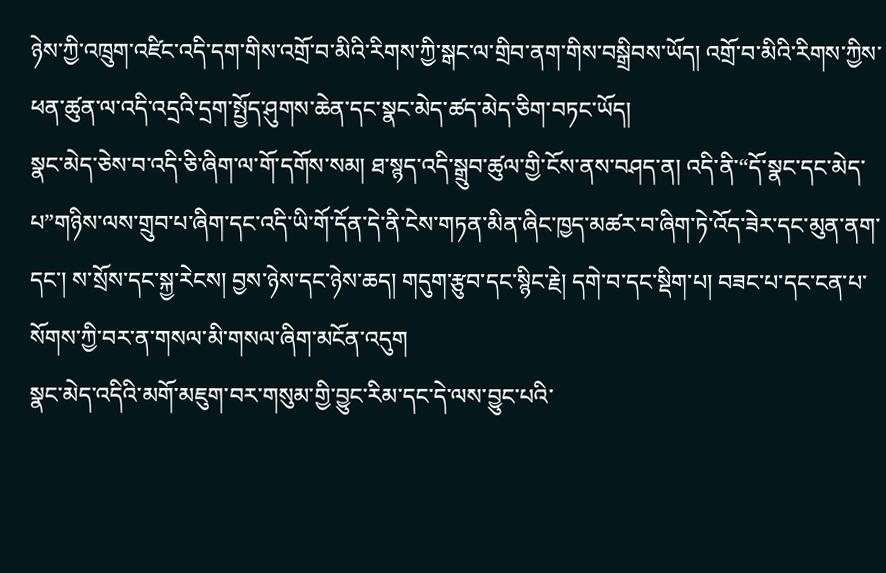ཉེས་ཀྱི་འཁྲུག་འཛིང་འདི་དག་གིས་འགྲོ་བ་མིའི་རིགས་ཀྱི་སྒང་ལ་གྲིབ་ནག་གིས་བསྒྲིབས་ཡོད། འགྲོ་བ་མིའི་རིགས་ཀྱིས་ཕན་ཚུན་ལ་འདི་འདྲའི་དྲག་སྤྱོད་ཤུགས་ཆེན་དང་སྣང་མེད་ཚད་མེད་ཅིག་བཏང་ཡོད།
སྣང་མེད་ཅེས་བ་འདི་ཅི་ཞིག་ལ་གོ་དགོས་སམ། ཐ་སྙད་འདི་སྒྲུབ་ཚུལ་གྱི་ངོས་ནས་བཤད་ན། འདི་ནི་“དོ་སྣང་དང་མེད་པ”གཉིས་ལས་གྲུབ་པ་ཞིག་དང་འདི་ཡི་གོ་དོན་དེ་ནི་ངེས་གཏན་མིན་ཞིང་ཁྱད་མཚར་བ་ཞིག་ཏེ་འོད་ཟེར་དང་མུན་ནག་དང་། ས་སྲོས་དང་སྐྱ་རེངས། བྱས་ཉེས་དང་ཉེས་ཆད། གདུག་རྩུབ་དང་སྙིང་རྗེ། དགེ་བ་དང་སྡིག་པ། བཟང་པ་དང་ངན་པ་སོགས་ཀྱི་བར་ན་གསལ་མི་གསལ་ཞིག་མངོན་འདུག
སྣང་མེད་འདིའི་མགོ་མཇུག་བར་གསུམ་གྱི་བྱུང་རིམ་དང་དེ་ལས་བྱུང་པའི་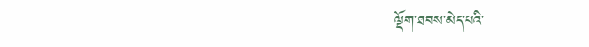ལྡོག་ཐབས་མེད་པའི་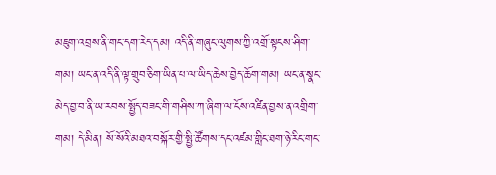མཇུག་འབྲས་ནི་གང་དག་རེད་དམ། འདི་ནི་གཞུང་ལུགས་ཀྱི་འགྲོ་སྟངས་ཤིག་གམ། ཡང་ན་འདི་ནི་ལྟ་གྲུབ་ཅིག་ཡིན་པ་ལ་ཡིད་ཆེས་བྱེད་ཆོག་གམ། ཡང་ན་སྣང་མེད་བྱ་བ་ནི་ཡ་རབས་སྤྱོད་བཟང་གི་གཤིས་ཀ་ཞིག་ལ་ངོས་འཛིན་བྱས་ན་འགྲིག་གམ། དེ་མིན། སོ་སོའི་མཐའ་བསྐོར་གྱི་སྤྱི་ཚོགས་དང་འཛམ་གླིང་ཐག་ཉེ་རིང་གང་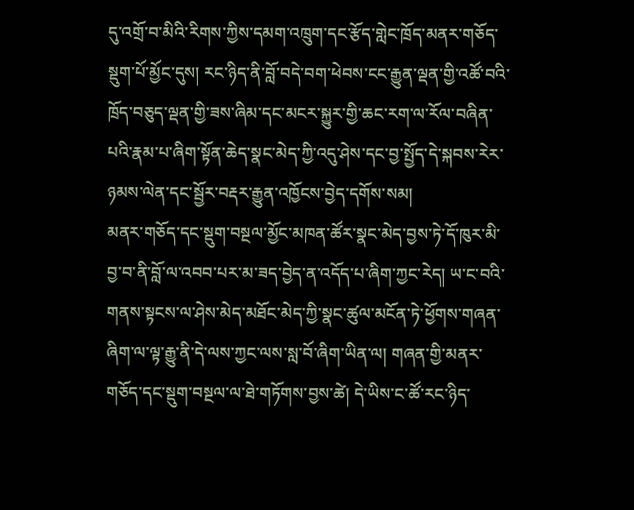དུ་འགྲོ་བ་མིའི་རིགས་ཀྱིས་དམག་འཁྲུག་དང་རྩོད་གླེང་ཁྲོད་མནར་གཅོད་སྡུག་པོ་མྱོང་དུས། རང་ཉིད་ནི་བློ་བདེ་བག་ཕེབས་ངང་རྒྱུན་ལྡན་གྱི་འཚོ་བའི་ཁྲོད་བཅུད་ལྡན་གྱི་ཟས་ཞིམ་དང་མངར་སྐྱུར་གྱི་ཆང་རག་ལ་རོལ་བཞིན་པའི་རྣམ་པ་ཞིག་སྟོན་ཆེད་སྣང་མེད་ཀྱི་འདུ་ཤེས་དང་བྱ་སྤྱོད་དེ་སྐབས་རེར་ཉམས་ལེན་དང་སྦྱོར་བརྡར་རྒྱུན་འཁྱོངས་བྱེད་དགོས་སམ།
མནར་གཅོད་དང་སྡུག་བསྔལ་མྱོང་མཁན་ཚོར་སྣང་མེད་བྱས་ཏེ་དོ་ཁུར་མི་བྱ་བ་ནི་བློ་ལ་འབབ་པར་མ་ཟད་བྱེད་ན་འདོད་པ་ཞིག་ཀྱང་རེད། ཡ་ང་བའི་གནས་སྟངས་ལ་ཤེས་མེད་མཐོང་མེད་ཀྱི་སྣང་ཚུལ་མངོན་ཏེ་ཕྱོགས་གཞན་ཞིག་ལ་ལྟ་རྒྱུ་ནི་དེ་ལས་ཀྱང་ལས་སླ་བོ་ཞིག་ཡིན་ལ། གཞན་གྱི་མནར་གཅོད་དང་སྡུག་བསྔལ་ལ་ཐེ་གཏོགས་བྱས་ཚེ། དེ་ཡིས་ང་ཚོ་རང་ཉིད་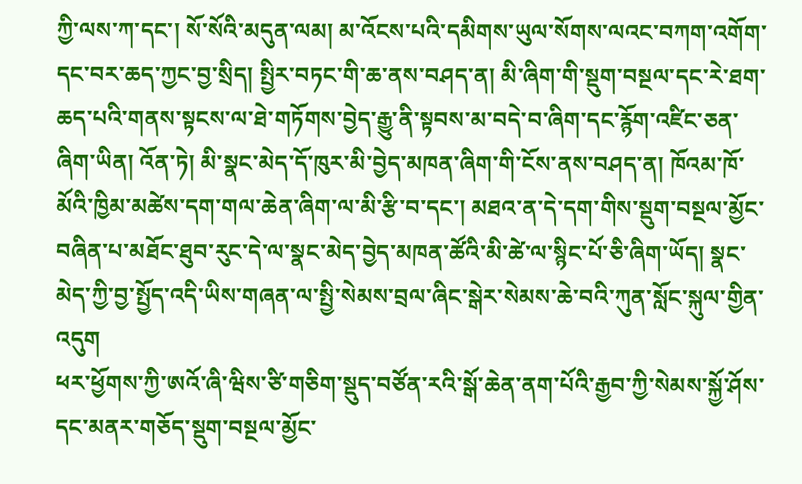ཀྱི་ལས་ཀ་དང་། སོ་སོའི་མདུན་ལམ། མ་འོངས་པའི་དམིགས་ཡུལ་སོགས་ལའང་བཀག་འགོག་དང་བར་ཆད་ཀྱང་བྱ་སྲིད། སྤྱིར་བཏང་གི་ཆ་ནས་བཤད་ན། མི་ཞིག་གི་སྡུག་བསྔལ་དང་རེ་ཐག་ཆད་པའི་གནས་སྟངས་ལ་ཐེ་གཏོགས་བྱེད་རྒྱུ་ནི་སྟབས་མ་བདེ་བ་ཞིག་དང་རྙོག་འཛིང་ཅན་ཞིག་ཡིན། འོན་ཏེ། མི་སྣང་མེད་དོ་ཁུར་མི་བྱེད་མཁན་ཞིག་གི་ངོས་ནས་བཤད་ན། ཁོའམ་ཁོ་མོའི་ཁྱིམ་མཚེས་དག་གལ་ཆེན་ཞིག་ལ་མི་རྩི་བ་དང་། མཐའ་ན་དེ་དག་གིས་སྡུག་བསྔལ་མྱོང་བཞིན་པ་མཐོང་ཐུབ་རུང་དེ་ལ་སྣང་མེད་བྱེད་མཁན་ཚོའི་མི་ཚེ་ལ་སྙིང་པོ་ཅི་ཞིག་ཡོད། སྣང་མེད་ཀྱི་བྱ་སྤྱོད་འདི་ཡིས་གཞན་ལ་སྤྱི་སེམས་བྲལ་ཞིང་སྒེར་སེམས་ཆེ་བའི་ཀུན་སློང་སྐུལ་གྱིན་འདུག
ཕར་ཕྱོགས་ཀྱི་ཨའོ་ཞི་ཝིས་ཙི་གཅིག་སྡུད་བཙོན་རའི་སྒོ་ཆེན་ནག་པོའི་རྒྱབ་ཀྱི་སེམས་སྐྱོ་ཤོས་དང་མནར་གཅོད་སྡུག་བསྔལ་མྱོང་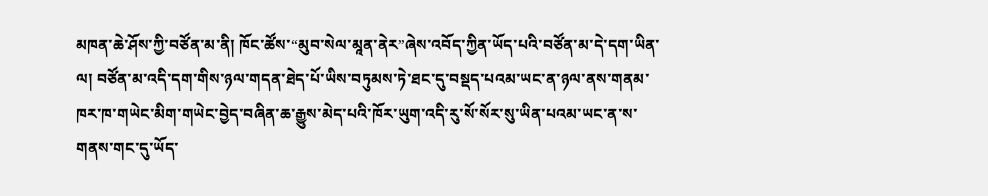མཁན་ཆེ་ཤོས་ཀྱི་བཙོན་མ་ནི། ཁོང་ཚོས་“མུབ་སེལ་མཱན་ནེར”ཞེས་འབོད་ཀྱིན་ཡོད་པའི་བཙོན་མ་དེ་དག་ཡིན་ལ། བཙོན་མ་འདི་དག་གིས་ཉལ་གདན་ཐེད་པོ་ཡིས་བཏུམས་ཏེ་ཐང་དུ་བསྡད་པའམ་ཡང་ན་ཉལ་ནས་གནམ་ཁར་ཁ་གཡེང་མིག་གཡེང་བྱེད་བཞིན་ཆ་རྒྱུས་མེད་པའི་ཁོར་ཡུག་འདི་རུ་སོ་སོར་སུ་ཡིན་པའམ་ཡང་ན་ས་གནས་གང་དུ་ཡོད་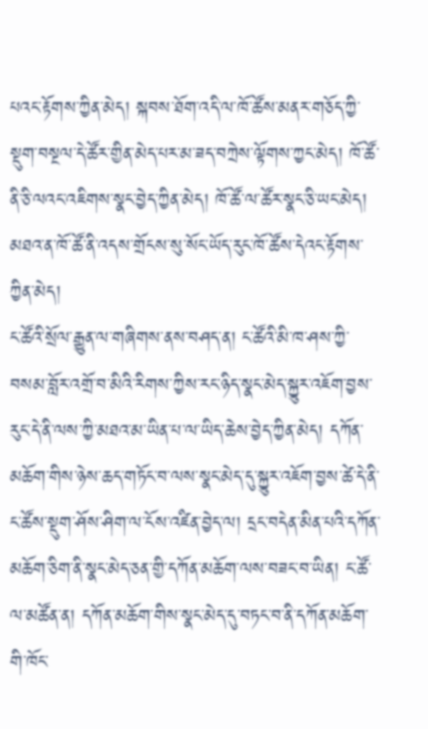པའང་རྟོགས་ཀྱིན་མེད། སྐབས་ཐོག་འདི་ལ་ཁོ་ཚོས་མནར་གཅོད་ཀྱི་སྡུག་བསྔལ་དེ་ཚོར་གྱིན་མེད་པར་མ་ཟད་བཀྲེས་ལྟོགས་ཀྱང་མེད། ཁོ་ཚོ་ནི་ཅི་ལའང་འཇིགས་སྣང་བྱེད་ཀྱིན་མེད། ཁོ་ཚོ་ལ་ཚོར་སྣང་ཅི་ཡང་མེད། མཐའ་ན་ཁོ་ཚོ་ནི་འདས་གྲོངས་སུ་སོང་ཡོད་རུང་ཁོ་ཚོས་དེའང་རྟོགས་ཀྱིན་མེད།
ང་ཚོའི་སྲོལ་རྒྱུན་ལ་གཞིགས་ནས་བཤད་ན། ང་ཚོའི་མི་ཁ་ཤས་ཀྱི་བསམ་བློར་འགྲོ་བ་མིའི་རིགས་ཀྱིས་རང་ཉིད་སྣང་མེད་སྐྱུར་འཇོག་བྱས་རུང་དེ་ནི་ལས་ཀྱི་མཐའ་མ་ཡིན་པ་ལ་ཡིད་ཆེས་བྱེད་ཀྱིན་མེད། དཀོན་མཆོག་གིས་ཉེས་ཆད་གཏོང་བ་ལས་སྣང་མེད་དུ་སྐྱུར་འཇོག་བྱས་ཚེ་དེ་ནི་ང་ཚོས་སྡུག་ཤོས་ཤིག་ལ་ངོས་འཛིན་བྱེད་ལ། དྲང་བདེན་མིན་པའི་དཀོན་མཆོག་ཅིག་ནི་སྣང་མེད་ཅན་གྱི་དཀོན་མཆོག་ལས་བཟང་བ་ཡིན། ང་ཚོ་ལ་མཚོན་ན། དཀོན་མཆོག་གིས་སྣང་མེད་དུ་བཏང་བ་ནི་དཀོན་མཆོག་གི་ཁོང་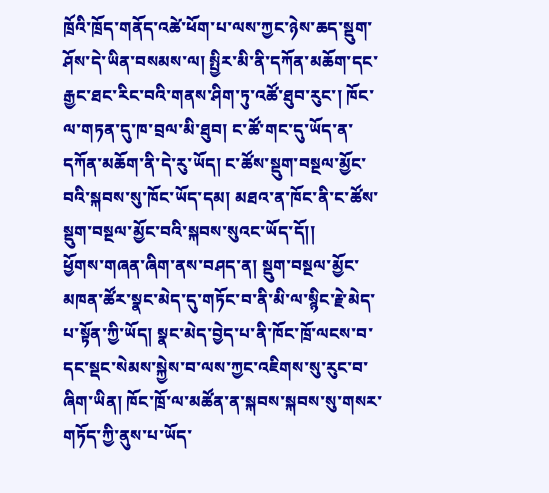ཁྲོའི་ཁྲོད་གནོད་འཚེ་ཕོག་པ་ལས་ཀྱང་ཉེས་ཆད་སྡུག་ཤོས་དེ་ཡིན་བསམས་ལ། སྤྱིར་མི་ནི་དཀོན་མཆོག་དང་རྒྱང་ཐང་རིང་བའི་གནས་ཤིག་ཏུ་འཚོ་ཐུབ་རུང་། ཁོང་ལ་གཏན་དུ་ཁ་བྲལ་མི་ཐུབ། ང་ཚོ་གང་དུ་ཡོད་ན་དཀོན་མཆོག་ནི་དེ་རུ་ཡོད། ང་ཚོས་སྡུག་བསྔལ་མྱོང་བའི་སྐབས་སུ་ཁོང་ཡོད་དམ། མཐའ་ན་ཁོང་ནི་ང་ཚོས་སྡུག་བསྔལ་མྱོང་བའི་སྐབས་སུའང་ཡོད་དོ།།
ཕྱོགས་གཞན་ཞིག་ནས་བཤད་ན། སྡུག་བསྔལ་མྱོང་མཁན་ཚོར་སྣང་མེད་དུ་གཏོང་བ་ནི་མི་ལ་སྙིང་རྗེ་མེད་པ་སྟོན་ཀྱི་ཡོད། སྣང་མེད་བྱེད་པ་ནི་ཁོང་ཁྲོ་ལངས་བ་དང་སྡང་སེམས་སྐྱེས་བ་ལས་ཀྱང་འཇིགས་སུ་རུང་བ་ཞིག་ཡིན། ཁོང་ཁྲོ་ལ་མཚོན་ན་སྐབས་སྐབས་སུ་གསར་གཏོད་ཀྱི་ནུས་པ་ཡོད་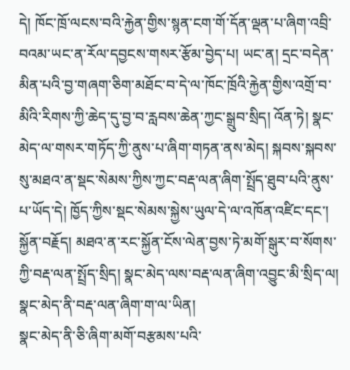དེ། ཁོང་ཁྲོ་ལངས་བའི་རྐྱེན་གྱིས་སྙན་ངག་གོ་དོན་ལྡན་པ་ཞིག་འབྲི་བའམ་ཡང་ན་རོལ་དབྱངས་གསར་རྩོམ་བྱེད་པ། ཡང་ན། དྲང་བདེན་མིན་པའི་བྱ་གཞག་ཅིག་མཐོང་བ་དེ་ལ་ཁོང་ཁྲོའི་རྐྱེན་གྱིས་འགྲོ་བ་མིའི་རིགས་ཀྱི་ཆེད་དུ་བྱ་བ་རླབས་ཆེན་ཀྱང་སྒྲུབ་སྲིད། འོན་ཏེ། སྣང་མེད་ལ་གསར་གཏོད་ཀྱི་ནུས་པ་ཞིག་གཏན་ནས་མེད། སྐབས་སྐབས་སུ་མཐའ་ན་སྡང་སེམས་ཀྱིས་ཀྱང་བརྡ་ལན་ཞིག་སྤྲོད་ཐུབ་པའི་ནུས་པ་ཡོད་དེ། ཁྱོད་ཀྱིས་སྡང་སེམས་སྐྱེས་ཡུལ་དེ་ལ་འཁོན་འཛིང་དང་། སྐྱོན་བརྗོད། མཐའ་ན་རང་སྐྱོན་ངོས་ལེན་བྱས་ཏེ་མགོ་སྒུར་བ་སོགས་ཀྱི་བརྡ་ལན་སྤྲོད་སྲིད། སྣང་མེད་ལས་བརྡ་ལན་ཞིག་འབྱུང་མི་སྲིད་ལ། སྣང་མེད་ནི་བརྡ་ལན་ཞིག་ག་ལ་ཡིན།
སྣང་མེད་ནི་ཅི་ཞིག་མགོ་བརྩམས་པའི་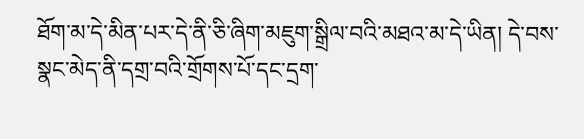ཐོག་མ་དེ་མིན་པར་དེ་ནི་ཅི་ཞིག་མཇུག་སྒྲིལ་བའི་མཐའ་མ་དེ་ཡིན། དེ་བས་སྣང་མེད་ནི་དགྲ་བའི་གྲོགས་པོ་དང་དྲག་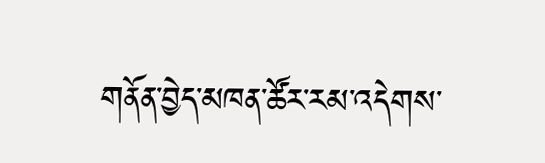གནོན་བྱེད་མཁན་ཚོར་རམ་འདེགས་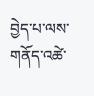བྱེད་པ་ལས་གནོད་འཚེ་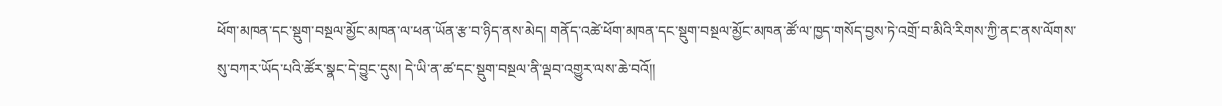ཕོག་མཁན་དང་སྡུག་བསྔལ་མྱོང་མཁན་ལ་ཕན་ཡོན་རྩ་བ་ཉིད་ནས་མེད། གནོད་འཚེ་ཕོག་མཁན་དང་སྡུག་བསྔལ་མྱོང་མཁན་ཚོ་ལ་ཁྱད་གསོད་བྱས་ཏེ་འགྲོ་བ་མིའི་རིགས་ཀྱི་ནང་ནས་ལོགས་སུ་བཀར་ཡོད་པའི་ཚོར་སྣང་དེ་བྱུང་དུས། དེ་ཡི་ན་ཚ་དང་སྡུག་བསྔལ་ནི་ལྡབ་འགྱུར་ལས་ཆེ་བའོ།།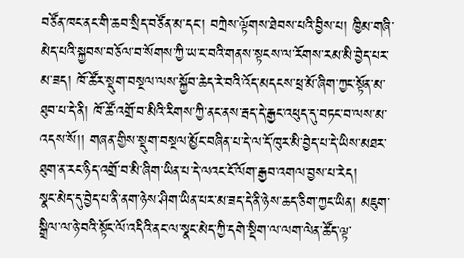བཙོན་ཁང་ནང་གི་ཆབ་སྲིད་བཙོན་མ་དང་། བཀྲེས་ལྟོགས་ཐེབས་པའི་བྱིས་པ། ཁྱིམ་གཞི་མེད་པའི་སྐྱབས་བཅོལ་བ་སོགས་ཀྱི་ཡ་ང་བའི་གནས་སྟངས་ལ་རོགས་རམ་མི་བྱེད་པར་མ་ཟད། ཁོ་ཚོར་སྡུག་བསྔལ་ལས་སྐྱོབ་ཆེད་རེ་བའི་འོད་མདངས་ཕྲ་མོ་ཞིག་ཀྱང་སྟོན་མ་ཐུབ་པ་དེ་ནི། ཁོ་ཚོ་འགྲོ་བ་མིའི་རིགས་ཀྱི་ནང་ནས་རྦད་དེ་རྒྱང་འཕུད་དུ་བཏང་བ་ལས་མ་འདས་སོ།། གཞན་གྱིས་སྡུག་བསྔལ་མྱོང་བཞིན་པ་དེ་ལ་དོ་ཁུར་མི་བྱེད་པ་དེ་ཡིས་མཐར་ཐུག་ན་རང་ཉིད་འགྲོ་བ་མི་ཞིག་ཡིན་པ་དེ་ལའང་ངོ་ལོག་རྒྱབ་འགལ་བྱས་པ་རེད།
སྣང་མེད་དུ་བྱེད་པ་ནི་ནག་ཉེས་ཤིག་ཡིན་པར་མ་ཟད་དེ་ནི་ཉེས་ཆད་ཅིག་ཀྱང་ཡིན། མཇུག་སྒྲིལ་ལ་ཉེ་བའི་སྟོང་ལོ་འདིའི་ནང་ལ་སྣང་མེད་ཀྱི་དགེ་སྡིག་ལ་ལག་ལེན་ཚོད་ལྟ་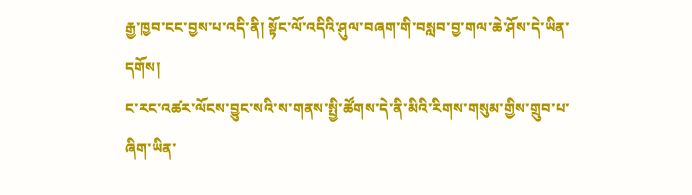རྒྱ་ཁྱབ་ངང་བྱས་པ་འདི་ནི། སྟོང་ལོ་འདིའི་ཤུལ་བཞག་གི་བསླབ་བྱ་གལ་ཆེ་ཤོས་དེ་ཡིན་དགོས།
ང་རང་འཚར་ལོངས་བྱུང་སའི་ས་གནས་སྤྱི་ཚོགས་དེ་ནི་མིའི་རིགས་གསུམ་གྱིས་གྲུབ་པ་ཞིག་ཡིན་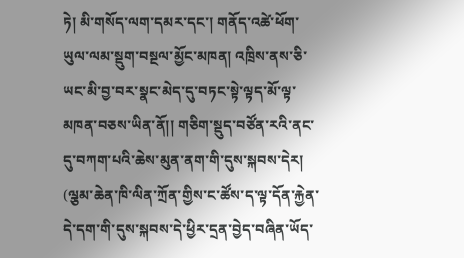ཏེ། མི་གསོད་ལག་དམར་དང་། གནོད་འཚེ་ཕོག་ཡུལ་ལམ་སྡུག་བསྔལ་མྱོང་མཁན། འཁྲིས་ནས་ཅི་ཡང་མི་བྱ་བར་སྣང་མེད་དུ་བཏང་སྟེ་ལྟད་མོ་ལྟ་མཁན་བཅས་ཡིན་ནོ།། གཅིག་སྡུད་བཙོན་རའི་ནང་དུ་བཀག་པའི་ཆེས་མུན་ནག་གི་དུས་སྐབས་དེར། (ལྕམ་ཆེན་ཁི་ལིན་ཀྲོན་གྱིས་ང་ཚོས་ད་ལྟ་དོན་རྐྱེན་དེ་དག་གི་དུས་སྐབས་དེ་ཕྱིར་དྲན་བྱེད་བཞིན་ཡོད་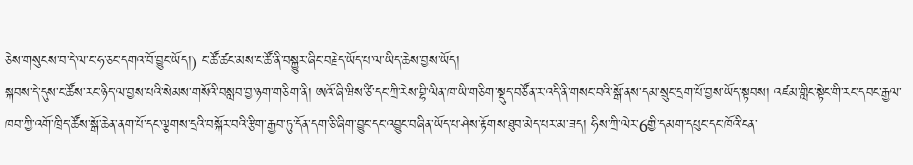ཅེས་གསུངས་བ་དེ་ལ་ང་ཧ་ཅང་དགའ་བོ་བྱུང་ཡོད།) ང་ཚོ་ཚང་མས་ང་ཚོ་ནི་བསྐྱུར་ཞིང་བརྗེད་ཡོད་པ་ལ་ཡིད་ཆེས་བྱས་ཡོད།
སྐབས་དེ་དུས་ང་ཚོས་རང་ཉིད་ལ་བྱས་པའི་སེམས་གསོའི་བསླབ་བྱ་ཉག་གཅིག་ནི། ཨའོ་ཞི་ཝིས་ཙི་དང་ཀྲི་རེས་བྷི་ལིན་ཁ་ཡི་གཅིག་སྡུད་བཙོན་ར་འདི་ནི་གསང་བའི་སྒོ་ནས་དམ་སྲུང་དྲག་པོ་བྱས་ཡོད་སྟབས། འཛམ་གླིང་སྟེང་གི་རང་དབང་རྒྱལ་ཁབ་ཀྱི་འགོ་ཁྲིད་ཚོས་སྒོ་ཆེན་ནག་པོ་དང་ལྕགས་དྲའི་བསྐོར་བའི་རྩིག་རྒྱབ་ཏུ་དོན་དག་ཅི་ཞིག་བྱུང་དང་འབྱུང་བཞིན་ཡོད་པ་ཤེས་རྟོགས་ཐུབ་མེད་པར་མ་ཟད། ཧིས་ཀྲི་ལེར་6གྱི་དམག་དཔུང་དང་ཁོའི་ངན་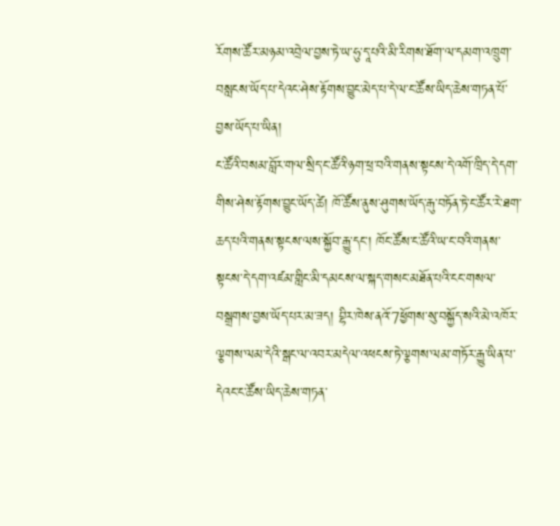རོགས་ཚོར་མཉམ་འབྲེལ་བྱས་ཏེ་ཡ་ཧུ་དཱ་པའི་མི་རིགས་ཐོག་ལ་དམག་འཁྲུག་བསླངས་ཡོད་པ་དེའང་ཤེས་རྟོགས་བྱུང་མེད་པ་དེ་ལ་ང་ཚོས་ཡིད་ཆེས་གཏན་པོ་བྱས་ཡོད་པ་ཡིན།
ང་ཚོའི་བསམ་བློར་གལ་སྲིད་ང་ཚོའི་ཉག་ཕྲ་བའི་གནས་སྟངས་དེ་འགོ་ཁྲིད་དེ་དག་གིས་ཤེས་རྟོགས་བྱུང་ཡོད་ཚེ། ཁོ་ཚོས་ནུས་ཤུགས་ཡོད་རྒུ་བཏོན་ཏེ་ང་ཚོར་རེ་ཐག་ཆད་པའི་གནས་སྟངས་ལས་སྐྱོབ་རྒྱུ་དང་། ཁོང་ཚོས་ང་ཚོའི་ཡ་ང་བའི་གནས་སྟངས་དེ་དག་འཛམ་གླིང་མི་དམངས་ལ་སྐད་གསང་མཐོན་པའི་ངང་གསལ་བསྒྲགས་བྱས་ཡོད་པར་མ་ཟད། བྷིར་ཁེས་ནའོ་7ཕྱོགས་སུ་བསྐྱོད་སའི་མེ་འཁོར་ལྕགས་ལམ་དེའི་སྒང་ལ་འབར་མདེལ་འཕངས་ཏེ་ལྕགས་ལམ་གཏོར་རྒྱུ་ཡིན་པ་དེའང་ང་ཚོས་ཡིད་ཆེས་གཏན་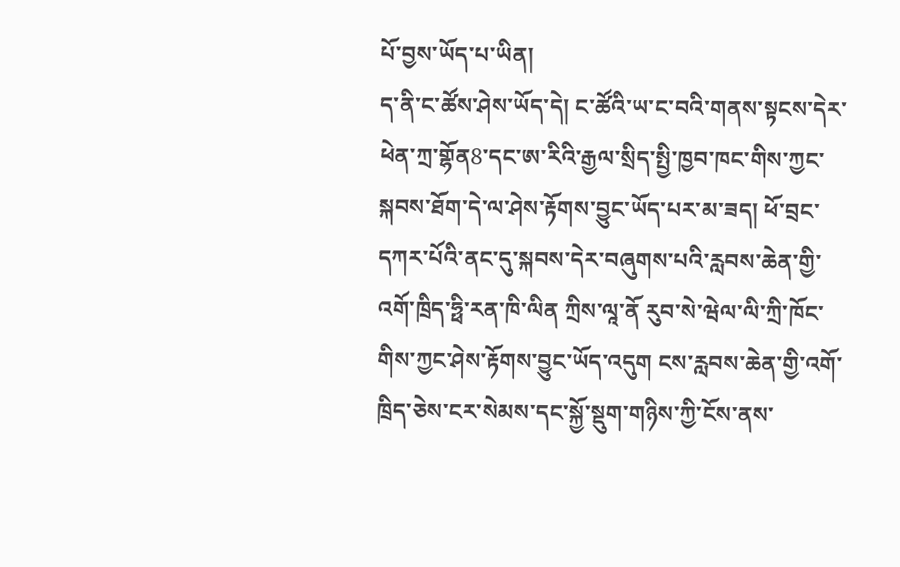པོ་བྱས་ཡོད་པ་ཡིན།
ད་ནི་ང་ཚོས་ཤེས་ཡོད་དེ། ང་ཚོའི་ཡ་ང་བའི་གནས་སྟངས་དེར་ཕེན་ཀྲ་གྷོན8་དང་ཨ་རིའི་རྒྱལ་སྲིད་སྤྱི་ཁྱབ་ཁང་གིས་ཀྱང་སྐབས་ཐོག་དེ་ལ་ཤེས་རྟོགས་བྱུང་ཡོད་པར་མ་ཟད། ཕོ་བྲང་དཀར་པོའི་ནང་དུ་སྐབས་དེར་བཞུགས་པའི་རླབས་ཆེན་གྱི་འགོ་ཁྲིད་ཧྥི་རན་ཁི་ལིན ཀྲིས་ལཱ་ནོ རུབ་སེ་ཝེལ་ལི་ཀྲི་ཁོང་གིས་ཀྱང་ཤེས་རྟོགས་བྱུང་ཡོད་འདུག ངས་རླབས་ཆེན་གྱི་འགོ་ཁྲིད་ཅེས་ངར་སེམས་དང་སྐྱོ་སྡུག་གཉིས་ཀྱི་ངོས་ནས་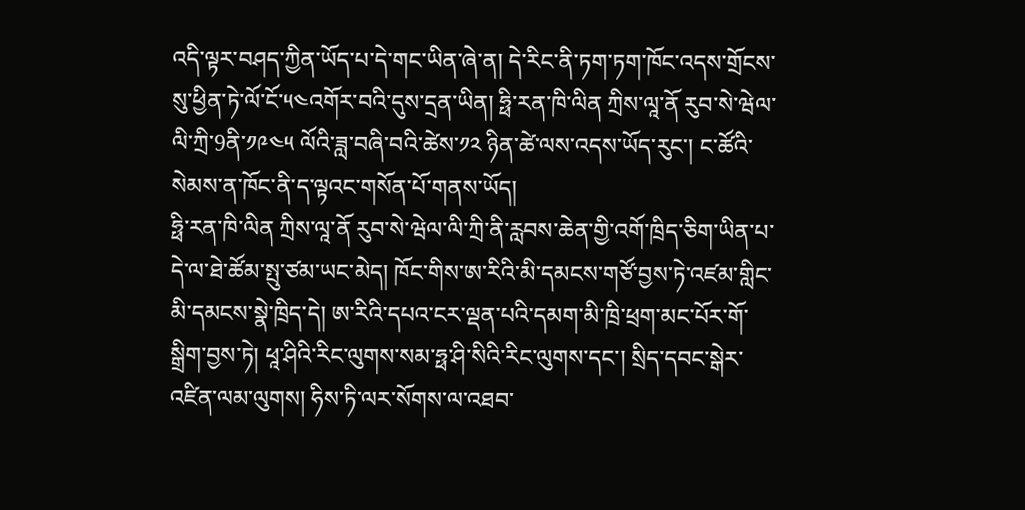འདི་ལྟར་བཤད་ཀྱིན་ཡོད་པ་དེ་གང་ཡིན་ཞེ་ན། དེ་རིང་ནི་ཏག་ཏག་ཁོང་འདས་གྲོངས་སུ་ཕྱིན་ཏེ་ལོ་ངོ་༥༤འགོར་བའི་དུས་དྲན་ཡིན། ཧྥི་རན་ཁི་ལིན ཀྲིས་ལཱ་ནོ རུབ་སེ་ཝེལ་ལི་ཀྲི་9ནི་༡༩༤༥ ལོའི་ཟླ་བཞི་བའི་ཚེས་༡༢ ཉིན་ཚེ་ལས་འདས་ཡོད་རུང་། ང་ཚོའི་སེམས་ན་ཁོང་ནི་ད་ལྟའང་གསོན་པོ་གནས་ཡོད།
ཧྥི་རན་ཁི་ལིན ཀྲིས་ལཱ་ནོ རུབ་སེ་ཝེལ་ལི་ཀྲི་ནི་རླབས་ཆེན་གྱི་འགོ་ཁྲིད་ཅིག་ཡིན་པ་དེ་ལ་ཐེ་ཚོམ་སྤུ་ཙམ་ཡང་མེད། ཁོང་གིས་ཨ་རིའི་མི་དམངས་གཙོ་བྱས་ཏེ་འཛམ་གླིང་མི་དམངས་སྣེ་ཁྲིད་དེ། ཨ་རིའི་དཔའ་ངར་ལྡན་པའི་དམག་མི་ཁྲི་ཕྲག་མང་པོར་གོ་སྒྲིག་བྱས་ཏེ། ཕཱ་ཤིའི་རིང་ལུགས་སམ་ཧྥ་ཤི་སིའི་རིང་ལུགས་དང་། སྲིད་དབང་སྒེར་འཛིན་ལམ་ལུགས། ཧིས་ཏི་ལར་སོགས་ལ་འཐབ་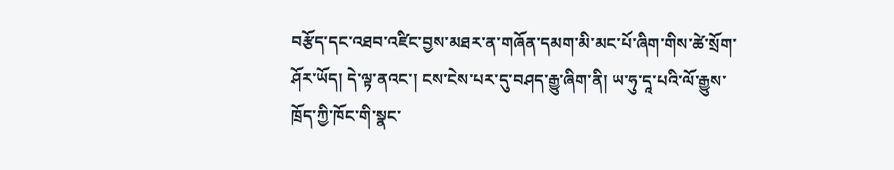བརྩོད་དང་འཐབ་འཛིང་བྱས་མཐར་ན་གཞོན་དམག་མི་མང་པོ་ཞིག་གིས་ཚེ་སྲོག་ཤོར་ཡོད། དེ་ལྟ་ནའང་། ངས་ངེས་པར་དུ་བཤད་རྒྱུ་ཞིག་ནི། ཡ་ཧུ་དཱ་པའི་ལོ་རྒྱུས་ཁྲོད་ཀྱི་ཁོང་གི་སྣང་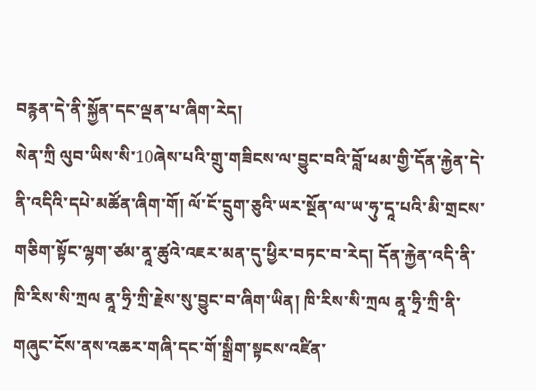བརྙན་དེ་ནི་སྐྱོན་དང་ལྡན་པ་ཞིག་རེད།
སེན་ཀྲི ལུབ་ཡིས་སི་10ཞེས་པའི་གྲུ་གཟིངས་ལ་བྱུང་བའི་བློ་ཕམ་གྱི་དོན་རྐྱེན་དེ་ནི་འདིའི་དཔེ་མཚོན་ཞིག་གོ། ལོ་ངོ་དྲུག་ཅུའི་ཡར་སྔོན་ལ་ཡ་ཧུ་དཱ་པའི་མི་གྲངས་གཅིག་སྟོང་ལྷག་ཙམ་ནཱ་ཚུའེ་འཇར་མན་དུ་ཕྱིར་བཏང་བ་རེད། དོན་རྐྱེན་འདི་ནི་ཁི་རིས་སི་ཀྲལ ནཱ་ཧྲི་ཀྲི་རྗེས་སུ་བྱུང་བ་ཞིག་ཡིན། ཁི་རིས་སི་ཀྲལ ནཱ་ཧྲི་ཀྲི་ནི་གཞུང་ངོས་ནས་འཆར་གཞི་དང་གོ་སྒྲིག་སྟངས་འཛིན་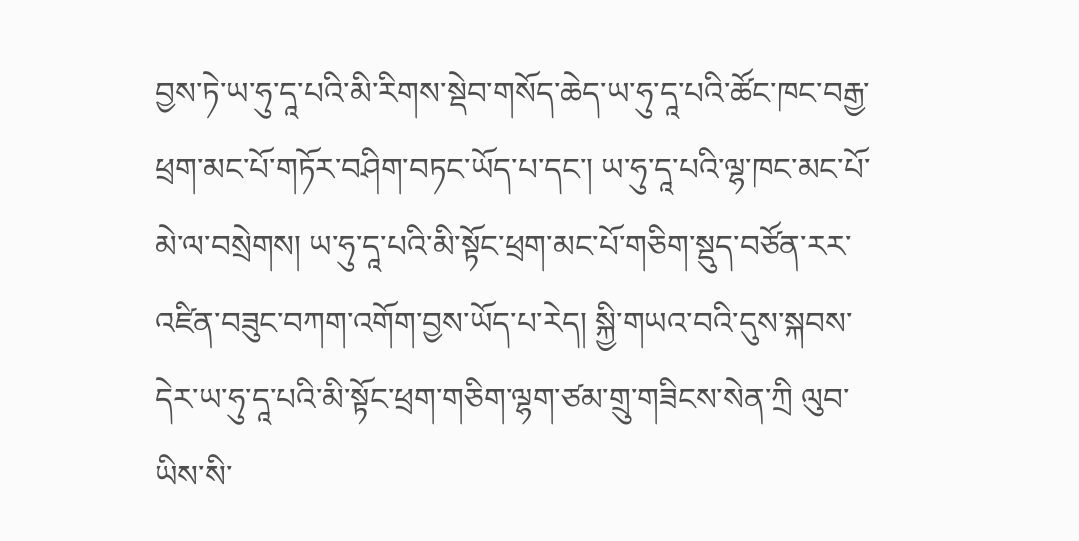བྱས་ཏེ་ཡ་ཧུ་དཱ་པའི་མི་རིགས་སྡེབ་གསོད་ཆེད་ཡ་ཧུ་དཱ་པའི་ཚོང་ཁང་བརྒྱ་ཕྲག་མང་པོ་གཏོར་བཤིག་བཏང་ཡོད་པ་དང་། ཡ་ཧུ་དཱ་པའི་ལྷ་ཁང་མང་པོ་མེ་ལ་བསྲེགས། ཡ་ཧུ་དཱ་པའི་མི་སྟོང་ཕྲག་མང་པོ་གཅིག་སྡུད་བཙོན་རར་འཛིན་བཟུང་བཀག་འགོག་བྱས་ཡོད་པ་རེད། སྐྱི་གཡའ་བའི་དུས་སྐབས་དེར་ཡ་ཧུ་དཱ་པའི་མི་སྟོང་ཕྲག་གཅིག་ལྷག་ཙམ་གྲུ་གཟིངས་སེན་ཀྲི ལུབ་ཡིས་སི་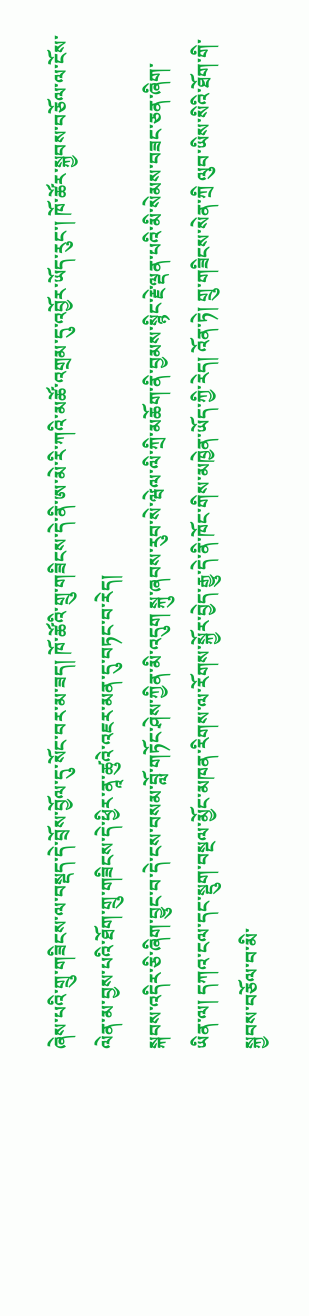ཞེས་པའི་གྲུ་གཟིངས་ལ་བསྡད་དེ་བྲོས་བྱོལ་དུ་སོང་བར་མ་ཟད། ཁོ་ཚོའི་གྲུ་གཟིངས་དེ་ནི་ཨ་མེ་རི་ཀའི་མཚོ་འགྲམ་དུ་འབྱོར་ཡོད་རུང་། ཁོ་ཚོར་སྐྱབས་བཅོལ་ལ་ངོས་ལེན་མ་བྱས་པའི་ཐོག་གྲུ་གཟིངས་དེ་ཕྱིར་ནཱ་ཚུའེ་འཇར་མན་དུ་བཏང་བ་རེད།
སྐབས་འདིར་ཅི་ཞིག་བྱུང་བ་དེ་ངས་བསམ་བློ་གཏོང་ཤེས་ཀྱིན་མི་འདུག སྐུ་ཞབས་རུབ་སེ་ཝེལ་ལི་ཀྲི་མཆོག་ནི་བྱམས་སྙིང་རྗེ་ལྡན་པའི་མི་སེམས་བཟང་ཅན་ཞིག་ཡིན་ལ། དཀའ་ངལ་དང་སྡུག་བསྔལ་མྱོང་མཁན་རིགས་ལ་རོགས་སྐྱོར་བྱེད་རྒྱུ་དེ་ནི་ཁོང་གིས་མཁྱེན་ཡོད་ཀྱི་རེད། འོན་ཏེ། གྲུ་གཟིངས་སེན་ཀྲི ལུབ་ཡིས་སིའི་ཐོག་གི་སྐྱབས་བཅོལ་བ་མི་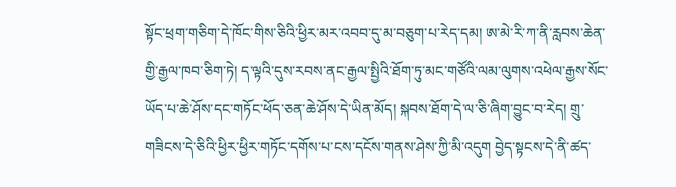སྟོང་ཕྲག་གཅིག་དེ་ཁོང་གིས་ཅིའི་ཕྱིར་མར་འབབ་དུ་མ་བཅུག་པ་རེད་དམ། ཨ་མེ་རི་ཀ་ནི་རླབས་ཆེན་གྱི་རྒྱལ་ཁབ་ཅིག་ཏེ། ད་ལྟའི་དུས་རབས་ནང་རྒྱལ་སྤྱིའི་ཐོག་ཏུ་མང་གཙོའི་ལམ་ལུགས་འཕེལ་རྒྱས་སོང་ཡོད་པ་ཆེ་ཤོས་དང་གཏོང་ཕོད་ཅན་ཆེ་ཤོས་དེ་ཡིན་མོད། སྐབས་ཐོག་དེ་ལ་ཅི་ཞིག་བྱུང་བ་རེད། གྲུ་གཟིངས་དེ་ཅིའི་ཕྱིར་ཕྱིར་གཏོང་དགོས་པ་ངས་དངོས་གནས་ཤེས་ཀྱི་མི་འདུག བྱེད་སྟངས་དེ་ནི་ཚད་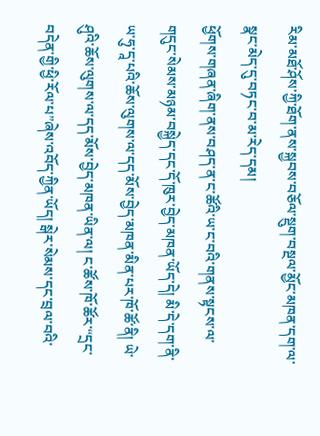རིམ་མཐོ་ཤོས་ཀྱི་ཐོག་ནས་སྐྱབས་བཅོལ་སྡུག་བསྔལ་མྱོང་མཁན་དག་ལ་སྣང་མེད་དུ་བཏང་བ་མ་རེད་དམ།
ཕྱོགས་གཞན་ཞིག་ནས་བཤད་ན་ང་ཚོའི་ཡ་ང་བའི་གནས་སྟངས་ལ་གདུང་སེམས་མཉམ་བསྐྱེད་དང་དོ་ཁུར་བྱེད་མཁན་ཡོད་དེ། མི་དེ་དག་ནི་ཡ་ཧུ་དཱ་པའི་ཆོས་ལུགས་ལ་དད་མོས་བྱེད་མཁན་མིན་པར་ཁོ་ཚོ་ནི། ཡེ་ཤུའི་ཆོས་ལུགས་ལ་དད་མོས་བྱེད་མཁན་ཡིན་ལ། ང་ཚོས་ཁོ་ཚོར་“དྲང་བདེན་གྱི་ཕྱི་རོལ་པ”ཞེས་འབོད་ཀྱིན་ཡོད། སྒེར་སེམས་དང་བྲལ་བའི་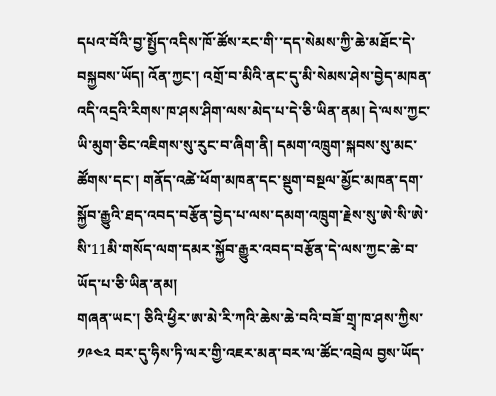དཔའ་བོའི་བྱ་སྤྱོད་འདིས་ཁོ་ཚོས་རང་གི་་དད་སེམས་ཀྱི་ཆེ་མཐོང་དེ་བསྐྱབས་ཡོད། འོན་ཀྱང་། འགྲོ་བ་མིའི་ནང་དུ་མི་སེམས་ཤེས་བྱེད་མཁན་འདི་འདྲའི་རིགས་ཁ་ཤས་ཤིག་ལས་མེད་པ་དེ་ཅི་ཡིན་ནམ། དེ་ལས་ཀྱང་ཡི་མུག་ཅིང་འཇིགས་སུ་རུང་བ་ཞིག་ནི། དམག་འཁྲུག་སྐབས་སུ་མང་ཚོགས་དང་། གནོད་འཚེ་ཕོག་མཁན་དང་སྡུག་བསྔལ་མྱོང་མཁན་དག་སྐྱོབ་རྒྱུའི་ཐད་འབད་བརྩོན་བྱེད་པ་ལས་དམག་འཁྲུག་རྗེས་སུ་ཨེ་སི་ཨེ་སི་11མི་གསོད་ལག་དམར་སྐྱོབ་རྒྱུར་འབད་བརྩོན་དེ་ལས་ཀྱང་ཆེ་བ་ཡོད་པ་ཅི་ཡིན་ནམ།
གཞན་ཡང་། ཅིའི་ཕྱིར་ཨ་མེ་རི་ཀའི་ཆེས་ཆེ་བའི་བཟོ་གྲྭ་ཁ་ཤས་ཀྱིས་༡༩༤༢ བར་དུ་ཧིས་ཏི་ལར་གྱི་འཇར་མན་བར་ལ་ཚོང་འབྲེལ བྱས་ཡོད་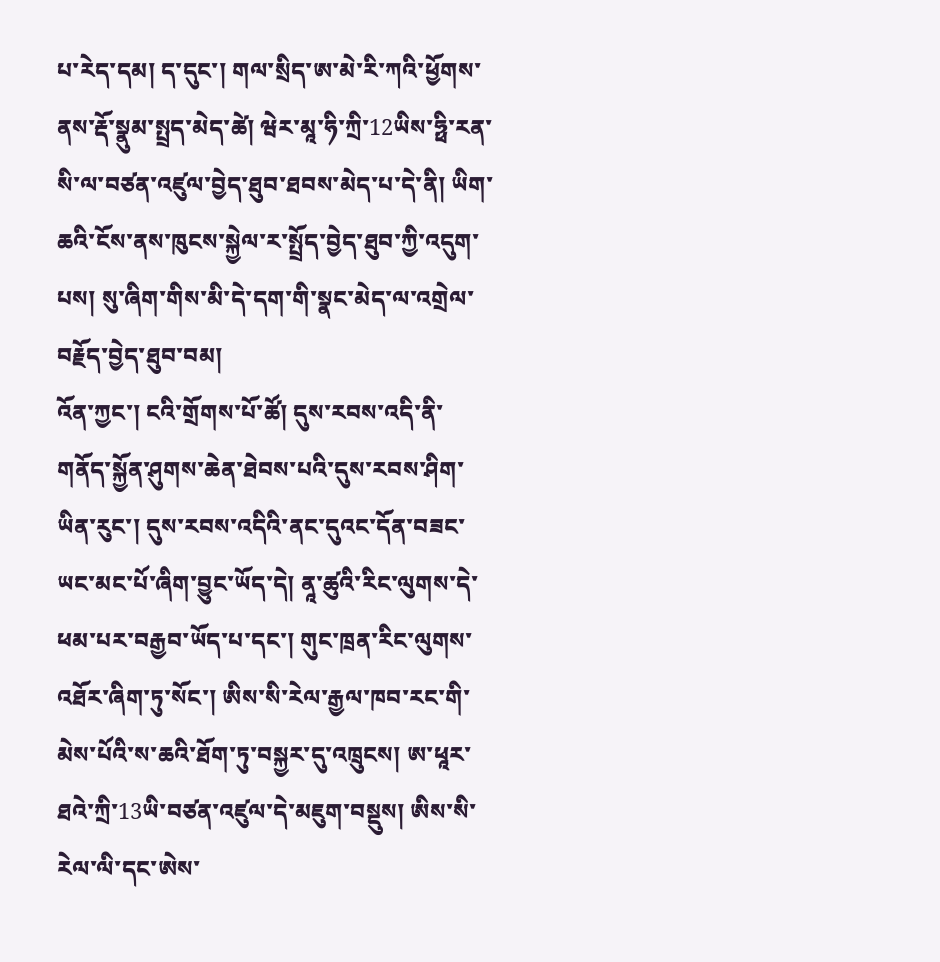པ་རེད་དམ། ད་དུང་། གལ་སྲིད་ཨ་མེ་རི་ཀའི་ཕྱོགས་ནས་རྡོ་སྣུམ་སྤྲད་མེད་ཚེ། ཝེར་མཱ་ཧི་ཀྲི་12ཡིས་ཧྥི་རན་སི་ལ་བཙན་འཛུལ་བྱེད་ཐུབ་ཐབས་མེད་པ་དེ་ནི། ཡིག་ཆའི་ངོས་ནས་ཁུངས་སྐྱེལ་ར་སྤྲོད་བྱེད་ཐུབ་ཀྱི་འདུག་པས། སུ་ཞིག་གིས་མི་དེ་དག་གི་སྣང་མེད་ལ་འགྲེལ་བརྗོད་བྱེད་ཐུབ་བམ།
འོན་ཀྱང་། ངའི་གྲོགས་པོ་ཚོ། དུས་རབས་འདི་ནི་གནོད་སྐྱོན་ཤུགས་ཆེན་ཐེབས་པའི་དུས་རབས་ཤིག་ཡིན་རུང་། དུས་རབས་འདིའི་ནང་དུའང་དོན་བཟང་ཡང་མང་པོ་ཞིག་བྱུང་ཡོད་དེ། ནཱ་ཚུའི་རིང་ལུགས་དེ་ཕམ་པར་བརྒྱབ་ཡོད་པ་དང་། གུང་ཁྲན་རིང་ལུགས་འཐོར་ཞིག་ཏུ་སོང་། ཨིས་སི་རེལ་རྒྱལ་ཁབ་རང་གི་མེས་པོའི་ས་ཆའི་ཐོག་ཏུ་བསྐྱར་དུ་འཁྲུངས། ཨ་ཕཱར་ཐའེ་ཀྲི་13ཡི་བཙན་འཛུལ་དེ་མཇུག་བསྡུས། ཨིས་སི་རེལ་ལི་དང་ཨེས་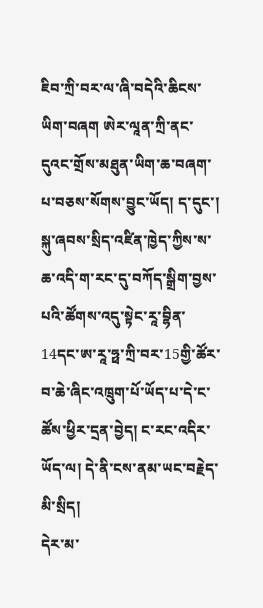ཇིབ་ཀྲི་བར་ལ་ཞི་བདེའི་ཆིངས་ཡིག་བཞག ཨེར་ལཱན་ཀྲི་ནང་དུའང་གྲོས་མཐུན་ཡིག་ཆ་བཞག་པ་བཅས་སོགས་བྱུང་ཡོད། ད་དུང་། སྐུ་ཞབས་སྲིད་འཛིན་ཁྱེད་ཀྱིས་ས་ཆ་འདི་ག་རང་དུ་བཀོད་སྒྲིག་བྱས་པའི་ཚོགས་འདུ་སྟེང་རཱ་བྷིན་14དང་ཨ་རཱ་ཧྥ་ཀྲི་བར་15གྱི་ཚོར་བ་ཆེ་ཞིང་འཁྲུག་པོ་ཡོད་པ་དེ་ང་ཚོས་ཕྱིར་དྲན་བྱེད། ང་རང་འདིར་ཡོད་ལ། དེ་ནི་ངས་ནམ་ཡང་བརྗེད་མི་སྲིད།
དེར་མ་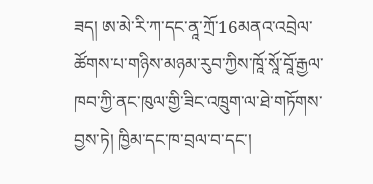ཟད། ཨ་མེ་རི་ཀ་དང་ནཱ་ཀྲོ་16མནའ་འབྲེལ་ཚོགས་པ་གཉིས་མཉམ་རུབ་ཀྱིས་ཁཱོ་སཱོ་བཱོ་རྒྱལ་ཁབ་ཀྱི་ནང་ཁུལ་གྱི་ཟིང་འཁྲུག་ལ་ཐེ་གཏོགས་བྱས་ཏེ། ཁྱིམ་དང་ཁ་བྲལ་བ་དང་།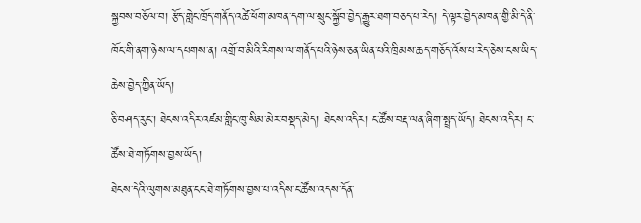སྐྱབས་བཅོལ་བ། རྩོད་གླེང་ཁྲོད་གནོད་འཚེ་ཕོག་མཁན་དག་ལ་སྲུང་སྐྱོབ་བྱེད་རྒྱུར་ཐག་བཅད་པ་རེད། དེ་ལྟར་བྱེད་མཁན་གྱི་མི་དེ་ནི་ཁོང་གི་ནག་ཉེས་ལ་དཔགས་ན། འགྲོ་བ་མིའི་རིགས་ལ་གནོད་པའི་ཉེས་ཅན་ཡིན་པའི་ཁྲིམས་ཆད་གཅོད་འོས་པ་རེད་ཅེས་ངས་ཡིད་ཆེས་བྱེད་ཀྱིན་ཡོད།
ཅི་བཤད་རུང་། ཐེངས་འདིར་འཛམ་གླིང་ཁུ་སིམ་མེར་བསྡད་མེད། ཐེངས་འདིར། ང་ཚོས་བརྡ་ལན་ཞིག་སྤྲད་ཡོད། ཐེངས་འདིར། ང་ཚོས་ཐེ་གཏོགས་བྱས་ཡོད།
ཐེངས་དེའི་ལུགས་མཐུན་ངང་ཐེ་གཏོགས་བྱས་པ་འདིས་ང་ཚོས་འདས་དོན་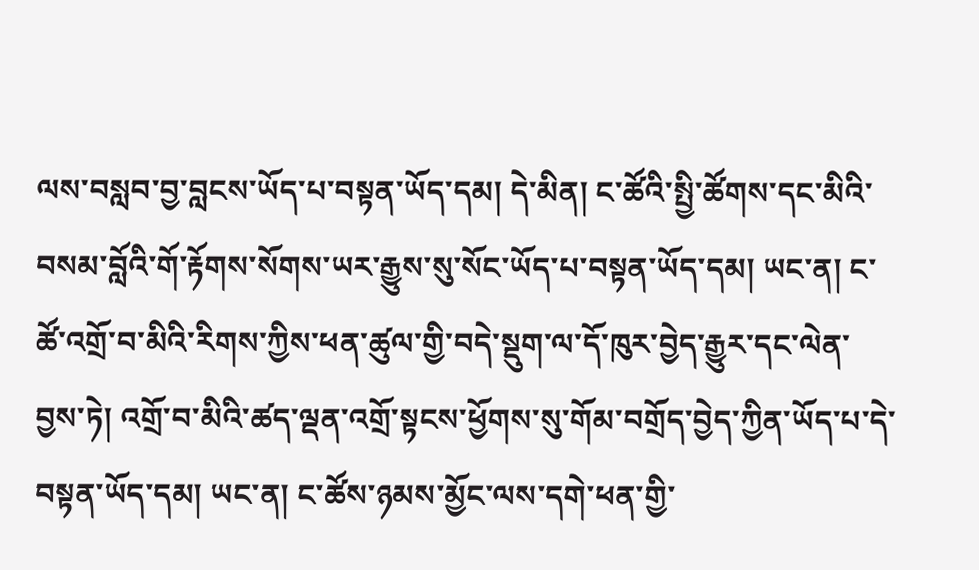ལས་བསླབ་བྱ་བླངས་ཡོད་པ་བསྟན་ཡོད་དམ། དེ་མིན། ང་ཚོའི་སྤྱི་ཚོགས་དང་མིའི་བསམ་བློའི་གོ་རྟོགས་སོགས་ཡར་རྒྱུས་སུ་སོང་ཡོད་པ་བསྟན་ཡོད་དམ། ཡང་ན། ང་ཚོ་འགྲོ་བ་མིའི་རིགས་ཀྱིས་ཕན་ཚུལ་གྱི་བདེ་སྡུག་ལ་དོ་ཁུར་བྱེད་རྒྱུར་དང་ལེན་བྱས་ཏེ། འགྲོ་བ་མིའི་ཚད་ལྡན་འགྲོ་སྟངས་ཕྱོགས་སུ་གོམ་བགྲོད་བྱེད་ཀྱིན་ཡོད་པ་དེ་བསྟན་ཡོད་དམ། ཡང་ན། ང་ཚོས་ཉམས་མྱོང་ལས་དགེ་ཕན་གྱི་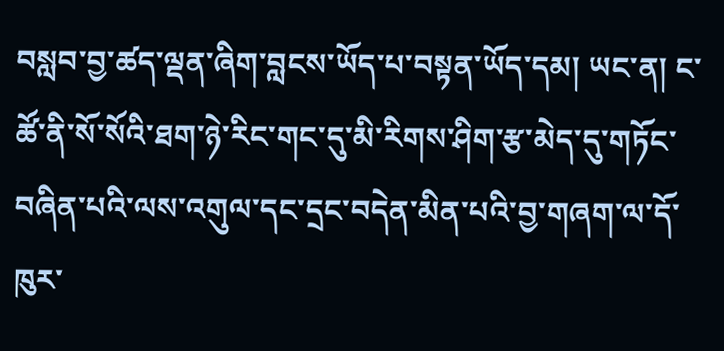བསླབ་བྱ་ཚད་ལྡན་ཞིག་བླངས་ཡོད་པ་བསྟན་ཡོད་དམ། ཡང་ན། ང་ཚོ་ནི་སོ་སོའི་ཐག་ཉེ་རིང་གང་དུ་མི་རིགས་ཤིག་རྩ་མེད་དུ་གཏོང་བཞིན་པའི་ལས་འགུལ་དང་དྲང་བདེན་མིན་པའི་བྱ་གཞག་ལ་དོ་ཁུར་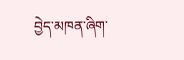བྱེད་མཁན་ཞིག་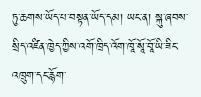ཏུ་ཆགས་ཡོད་པ་བསྟན་ཡོད་དམ། ཡང་ན། སྐུ་ཞབས་སྲིད་འཛིན་ཁྱེད་ཀྱིས་འགོ་ཁྲིད་འོག་ཁཱོ་སཱོ་བཱོ་ཡི་ཟིང་འཁྲུག་དང་རྙོག་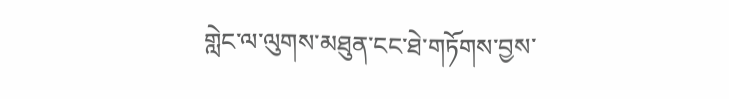གླེང་ལ་ལུགས་མཐུན་ངང་ཐེ་གཏོགས་བྱས་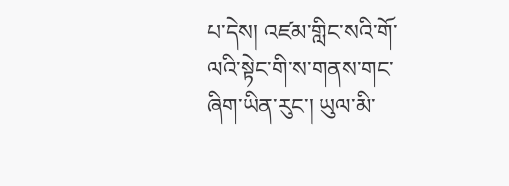པ་དེས། འཛམ་གླིང་སའི་གོ་ལའི་སྟེང་གི་ས་གནས་གང་ཞིག་ཡིན་རུང་། ཡུལ་མི་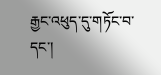རྒྱང་འཕུད་དུ་གཏོང་བ་དང་།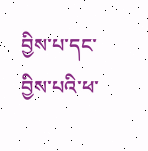བྱིས་པ་དང་བྱིས་པའི་ཕ་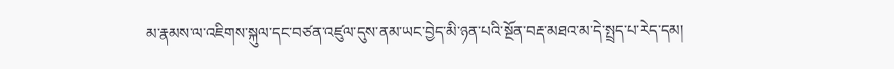མ་རྣམས་ལ་འཇིགས་སྐུལ་དང་བཙན་འཛུལ་དུས་ནམ་ཡང་བྱེད་མི་ཉན་པའི་སྔོན་བརྡ་མཐའ་མ་དེ་སྤྲད་པ་རེད་དམ།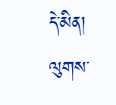དེ་མིན། ལུགས་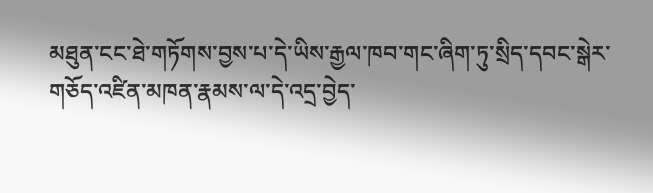མཐུན་ངང་ཐེ་གཏོགས་བྱས་པ་དེ་ཡིས་རྒྱལ་ཁབ་གང་ཞིག་ཏུ་སྲིད་དབང་སྒེར་གཅོད་འཛིན་མཁན་རྣམས་ལ་དེ་འདྲ་བྱེད་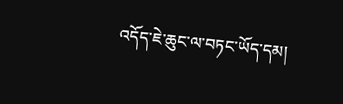འདོད་ཇེ་ཆུང་ལ་བཏང་ཡོད་དམ།